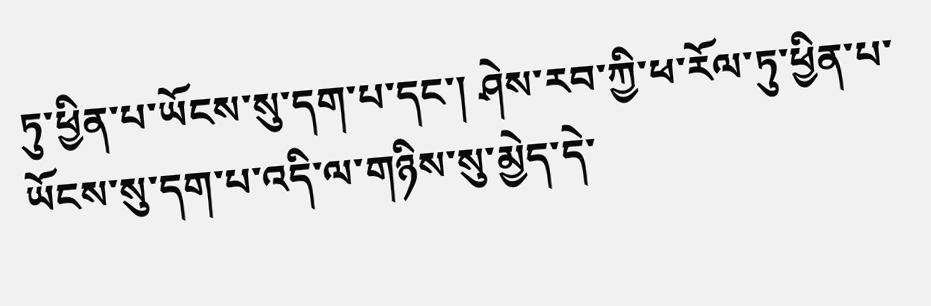ཏུ་ཕྱིན་པ་ཡོངས་སུ་དག་པ་དང་། ཤེས་རབ་ཀྱི་ཕ་རོལ་ཏུ་ཕྱིན་པ་ཡོངས་སུ་དག་པ་འདི་ལ་གཉིས་སུ་མྱེད་དེ་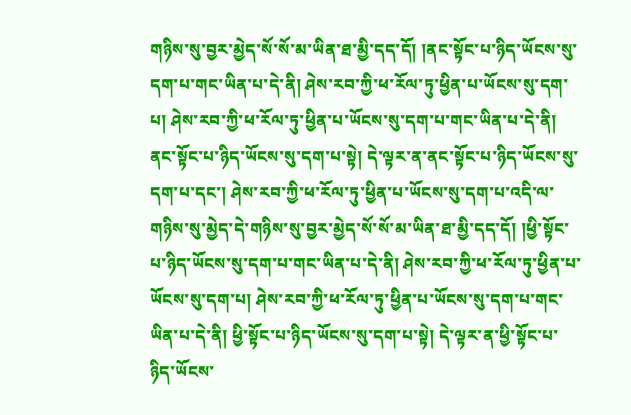གཉིས་སུ་བྱར་མྱེད་སོ་སོ་མ་ཡིན་ཐ་མྱི་དད་དོ། །ནང་སྟོང་པ་ཉིད་ཡོངས་སུ་དག་པ་གང་ཡིན་པ་དེ་ནི། ཤེས་རབ་ཀྱི་ཕ་རོལ་ཏུ་ཕྱིན་པ་ཡོངས་སུ་དག་པ། ཤེས་རབ་ཀྱི་ཕ་རོལ་ཏུ་ཕྱིན་པ་ཡོངས་སུ་དག་པ་གང་ཡིན་པ་དེ་ནི། ནང་སྟོང་པ་ཉིད་ཡོངས་སུ་དག་པ་སྟེ། དེ་ལྟར་ན་ནང་སྟོང་པ་ཉིད་ཡོངས་སུ་དག་པ་དང་། ཤེས་རབ་ཀྱི་ཕ་རོལ་ཏུ་ཕྱིན་པ་ཡོངས་སུ་དག་པ་འདི་ལ་གཉིས་སུ་མྱེད་དེ་གཉིས་སུ་བྱར་མྱེད་སོ་སོ་མ་ཡིན་ཐ་མྱི་དད་དོ། །ཕྱི་སྟོང་པ་ཉིད་ཡོངས་སུ་དག་པ་གང་ཡིན་པ་དེ་ནི། ཤེས་རབ་ཀྱི་ཕ་རོལ་ཏུ་ཕྱིན་པ་ཡོངས་སུ་དག་པ། ཤེས་རབ་ཀྱི་ཕ་རོལ་ཏུ་ཕྱིན་པ་ཡོངས་སུ་དག་པ་གང་ཡིན་པ་དེ་ནི། ཕྱི་སྟོང་པ་ཉིད་ཡོངས་སུ་དག་པ་སྟེ། དེ་ལྟར་ན་ཕྱི་སྟོང་པ་ཉིད་ཡོངས་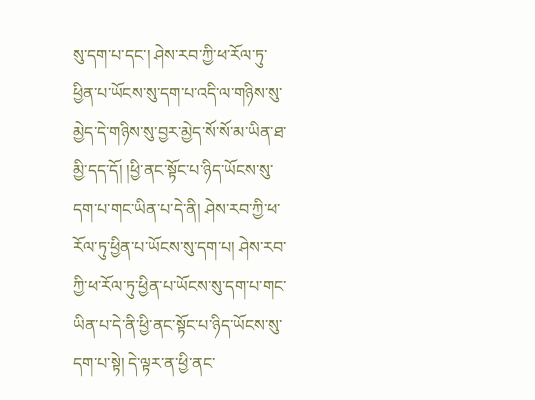སུ་དག་པ་དང་། ཤེས་རབ་ཀྱི་ཕ་རོལ་ཏུ་ཕྱིན་པ་ཡོངས་སུ་དག་པ་འདི་ལ་གཉིས་སུ་མྱེད་དེ་གཉིས་སུ་བྱར་མྱེད་སོ་སོ་མ་ཡིན་ཐ་མྱི་དད་དོ། །ཕྱི་ནང་སྟོང་པ་ཉིད་ཡོངས་སུ་དག་པ་གང་ཡིན་པ་དེ་ནི། ཤེས་རབ་ཀྱི་ཕ་རོལ་ཏུ་ཕྱིན་པ་ཡོངས་སུ་དག་པ། ཤེས་རབ་ཀྱི་ཕ་རོལ་ཏུ་ཕྱིན་པ་ཡོངས་སུ་དག་པ་གང་ཡིན་པ་དེ་ནི་ཕྱི་ནང་སྟོང་པ་ཉིད་ཡོངས་སུ་དག་པ་སྟེ། དེ་ལྟར་ན་ཕྱི་ནང་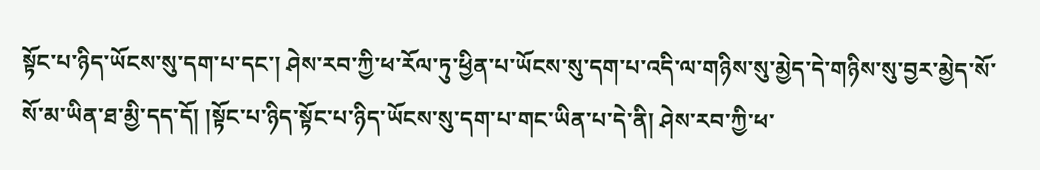སྟོང་པ་ཉིད་ཡོངས་སུ་དག་པ་དང་། ཤེས་རབ་ཀྱི་ཕ་རོལ་ཏུ་ཕྱིན་པ་ཡོངས་སུ་དག་པ་འདི་ལ་གཉིས་སུ་མྱེད་དེ་གཉིས་སུ་བྱར་མྱེད་སོ་སོ་མ་ཡིན་ཐ་མྱི་དད་དོ། །སྟོང་པ་ཉིད་སྟོང་པ་ཉིད་ཡོངས་སུ་དག་པ་གང་ཡིན་པ་དེ་ནི། ཤེས་རབ་ཀྱི་ཕ་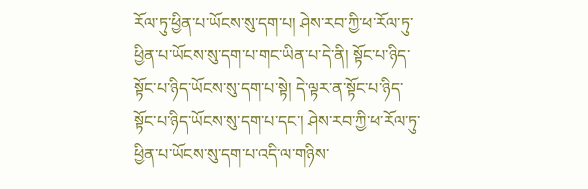རོལ་ཏུ་ཕྱིན་པ་ཡོངས་སུ་དག་པ། ཤེས་རབ་ཀྱི་ཕ་རོལ་ཏུ་ཕྱིན་པ་ཡོངས་སུ་དག་པ་གང་ཡིན་པ་དེ་ནི། སྟོང་པ་ཉིད་སྟོང་པ་ཉིད་ཡོངས་སུ་དག་པ་སྟེ། དེ་ལྟར་ན་སྟོང་པ་ཉིད་སྟོང་པ་ཉིད་ཡོངས་སུ་དག་པ་དང་། ཤེས་རབ་ཀྱི་ཕ་རོལ་ཏུ་ཕྱིན་པ་ཡོངས་སུ་དག་པ་འདི་ལ་གཉིས་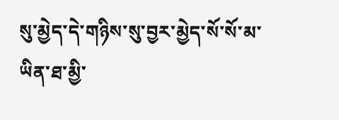སུ་མྱེད་དེ་གཉིས་སུ་བྱར་མྱེད་སོ་སོ་མ་ཡིན་ཐ་མྱི་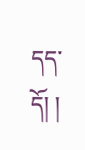དད་དོ། །